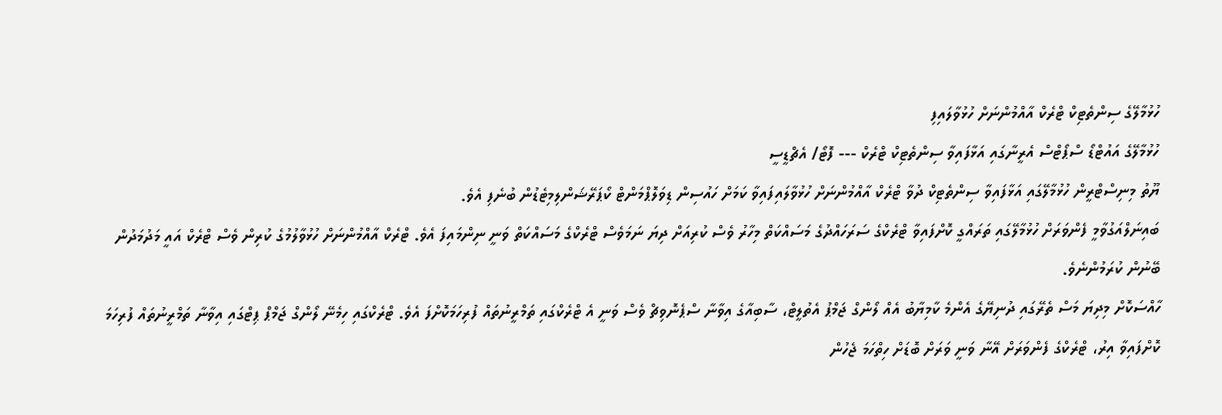ހުޅުމާލޭގެ ސިންތެޓިކް ޓްރެކް އާއްމުންނަށް ހުޅުވާލައިފި
ހުޅުމާލޭގެ އައުޓްޑޯ ސްޕޯޓްސް އެރީނާގައި އަޅާފައިވާ ސިންތެޓިކް ޓްރެކް --- ފޮޓޯ/ އެޗްޑީސީ
ޔޫތު މިނިސްޓްރީން ހުޅުމާލޭގައި އަޅާފައިވާ ސިންތެޓިކް ދުވާ ޓްރެކް އާއްމުންނަށް ހުޅުވާލައިފައިވާ ކަމަށް ހައުސިން ޑިވަލޮޕްމަންޓް ކޯޕަރޭޝަންލިމިޓެޑުން ބުނެފި އެވެ.
ބައިނަލްއަގުވާމީ ފެންވަރަށް ހުޅުމާލޭގައި ތަރައްގީ ކޮށްފައިވާ ޓްރެކްގެ ސަރަހައްދުގެ މަސައްކަތް މިހާރު ވެސް ކުރިއަށް ދިޔަ ނަމަވެސް ޓްރެކްގެ މަސައްކަތް ވަނީ ނިންމައިފަ އެވެ. ޓްރެކް އާއްމުންނަށް ހުޅުވާލުމުގެ ކުރިން ވެސް ޓްރެކް އައީ މަދުމަދުން ބޭނުން ކުރަމުންނެވެ.
ހާއްސަކޮށް މިދިޔަ މަސް ތެރޭގައި ދުނިޔޭގެ އެންމެ ކާމިޔާބު އެއް ލޯންގް ޖަމްޕު އެތުލީޓް، ސާބިއާގެ އިވާނާ ސްޕެނޮވިޗް ވެސް ވަނީ އެ ޓްރެކްގައި ތަމްރީނުތައް ފުރިހަމަކޮށްފަ އެވެ. ޓްރެކްގައި ހިމެނޭ ލޯންގް ޖަމްޕް ޕިޓްގައި އިވާނާ ތަމްރީނުތައް ފުރިހަމަ ކޮށްފައިވާ އިރު، ޓްރެކްގެ ފެންވަރަށް އޭނާ ވަނީ ވަރަށް ބޮޑަށް ހިތްހަމަ ޖެހުން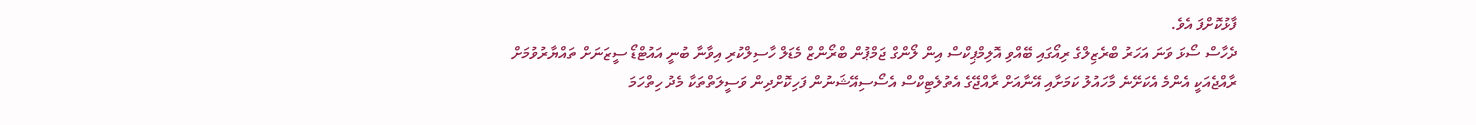ފާޅުކޮށްފަ އެވެ.
ދެހާސް ސޯޅަ ވަނަ އަހަރު ބްރެޒިލްގެ ރިއޯގައި ބޭއްވި އޮލިމްޕިކްސް އިން ލޯންގް ޖަމްޕުން ބްރޯންޒް މެޑަލް ހާސިލްކުރި އިވާނާ ބުނީ އައުޓްޑޯ ސީޒަނަށް ތައްޔާރުވުމަށް ރާއްޖެއަކީ އެންމެ އެކަށޭނެ މާހައުލު ކަމަށާއި އޭނާއަށް ރާއްޖޭގެ އެތުލެޓިކްސް އެސޯސިއޭޝަނުން ފަހިކޮށްދިން ވަސީލަތްތަކާ މެދު ހިތްހަމަ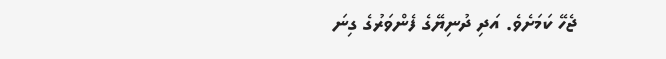ޖެހޭ ކަމަށެވެ. އަދި ދުނިޔޭގެ ފެންވަރުގެ ގިނަ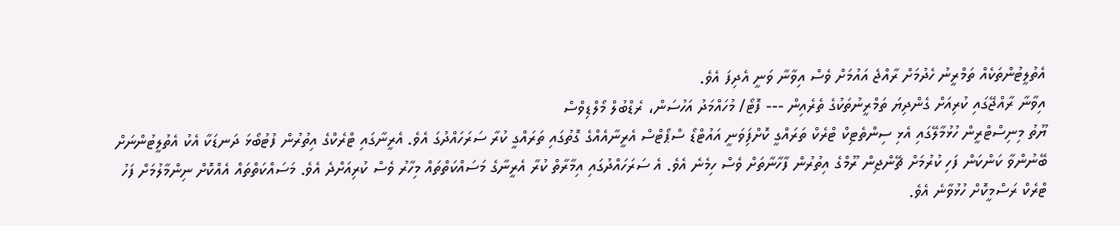އެތުލީޓުންތަކެއް ތަމްރީނު ހެދުމަށް ރާއްޖެ އައުމަށް ވެސް އިވާނާ ވަނީ އެދިފަ އެވެ.
އިވާނާ ރާއްޖޭގައި ކުރިއަށް ގެންދިޔަ ތަމްރީނުތަކުގެ ތެރެއިން --- ފޮޓޯ/ މުހައްމަދު އަހުސަން، ރެޑްބުލް މޯލްޑިވްސް
ޔޫތު މިނިސްޓްރީން ހުޅުމާލޭގައި އެޅި ސިންތެޓިކް ޓްރެކް ތަރައްގީ ކޮށްފަިވަނީ އައުޓްޑޯ ސްޕޯޓްސް އެރީނާއެއްގެ ގޮތުގައި ތަރައްގީ ކުރާ ސަރަހައްދުގަ އެވެ. އެރީނާގައި ޓްރެކްގެ އިތުރުން ފުޓުބޯޅަ ދަނޑަކާ އެކު އެތުލީޓުންނަށް ބޭނުންވާ ކަންކަން ފަހި ކުރުމަށް ޗޭންޖިން ރޫމްގެ އިތުރުން ފާހާނާތަށް ވެސް ހިމެނެ އެވެ. އެ ސަރަހައްދުގައި އިމާރާތް ކުރާ އެރީނާގެ މަސައްކަތްތައް މިހާރު ވެސް ކުރިއަށްދެ އެވެ. މަސައްކަތްތައް އެއްކޮށް ނިންމާލުމަށް ފަހު ޓްރެކް ރަސްމީކޮށް ހުޅުވާނެ އެވެ.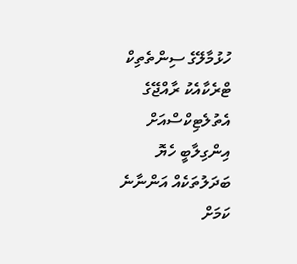ހުޅުމާލޭގެ ސިންތެތިކް ޓްރެކާއެކު ރާއްޖޭގެ އެތުލެޓިކްސްއަށް އިންގިލާބީ ހެޔޮ ބަދަލުތަކެއް އަންނާނެ ކަމަށް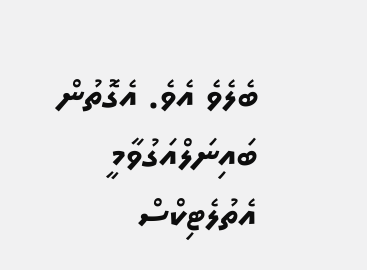ބެލެވެ އެވެ. އެގޮތުން ބައިނަލްއަގުވާމީ އެތުލެޓިކްސް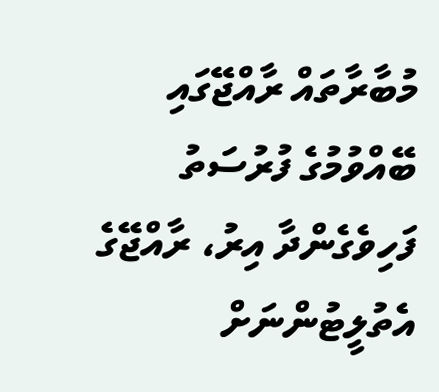މުބާރާތައް ރާއްޖޭގައި ބޭއްވުމުގެ ފުރުސަތު ފަހިވެގެންދާ އިރު، ރާއްޖޭގެ އެތުލީޓުންނަށް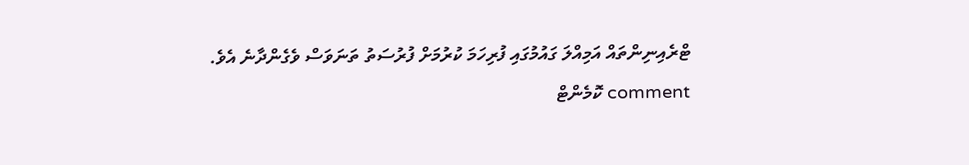ޓްރެއިނިންތައް އަމިއްލަ ގައުމުގައި ފުރިހަމަ ކުރުމަށް ފުރުސަތު ތަނަވަސް ވެގެންދާނެ އެވެ.
comment ކޮމެންޓް